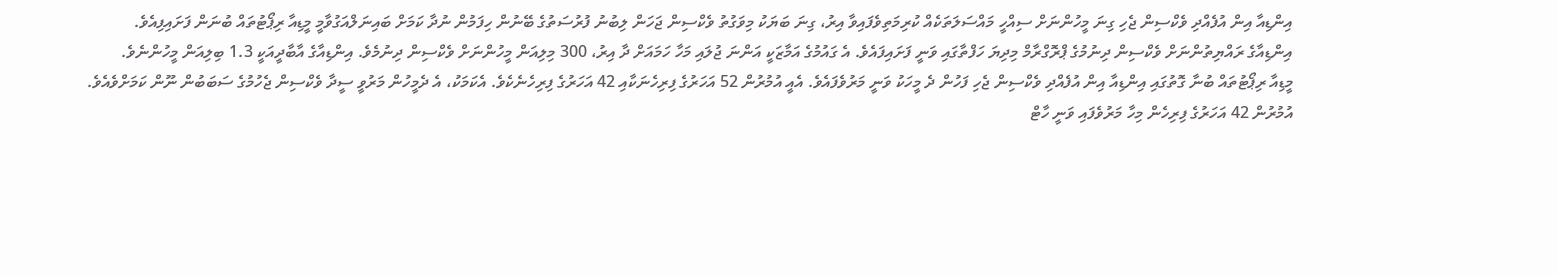އިންޑިއާ އިން އުފެއްދި ވެކްސިން ޖެހި ގިނަ މީހުންނަށް ސިއްހީ މައްސަލަތަކެއް ކުރިމަތިވެފައިވާ އިރު، ގިނަ ބަޔަކު މިވަގުތު ވެކްސިން ޖަހަން ލިބުނު ފުރުސަތުގެ ބޭނުން ހިފަމުން ނުދާ ކަމަށް ބައިނަލްއަގުވާމީ މީޑިއާ ރިޕޯޓުތައް ބުނަން ފަށައިފިއެވެ.
އިންޑިއާގެ ރައްޔިތުންނަށް ވެކްސިން ދިނުމުގެ ޕްރޮގްރާމް މިދިޔަ ހަފްތާގައި ވަނީ ފަށައިފައެވެ. އެ ގައުމުގެ އަމާޒަކީ އަންނަ ޖުލައި މަހާ ހަމައަށް ދާ އިރު، 300 މިލިއަން މީހުންނަށް ވެކްސިން ދިނުމެވެ. އިންޑިއާގެ އާބާދީއަކީ 1.3 ބިލިއަން މީހުންނެވެ.
މީޑިއާ ރިޕޯޓުތައް ބުނާ ގޮތުގައި އިންޑިއާ އިން އުފެއްދި ވެކްސިން ޖެހި ފަހުން ދެ މީހަކު ވަނީ މަރުވެފައެވެ. އެއީ އުމުރުން 52 އަހަރުގެ ފިރިހެނަކާއި 42 އަހަރުގެ ފިރިހެނެކެވެ. އެކަމަކު، އެ ދެމީހުން މަރުވީ ސީދާ ވެކްސިން ޖެހުމުގެ ސަބަބުން ނޫން ކަމަށްވެއެވެ.
އުމުރުން 42 އަހަރުގެ ފިރިހެން މިހާ މަރުވެފައި ވަނީ ހާޓް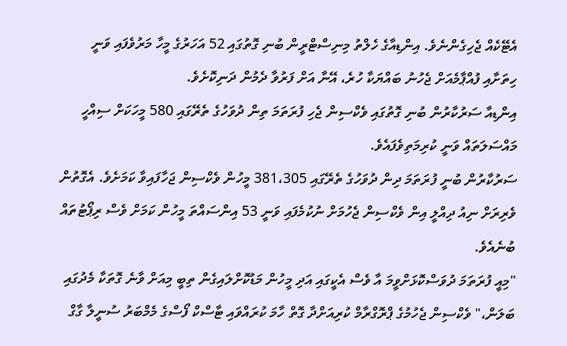އެޓޭކެއް ޖެހިގެންނެވެ. އިންޑިއާގެ ހެލްތު މިނިސްޓްރީން ބުނި ގޮތުގައި 52 އަހަރުގެ މީހާ މަރުވެފައި ވަނީ ހިތަށާއި ފުއްޕާމެއަށް ޖެހުނު ބައްޔަކާ ހުރެ، އޭނާ އަށް ފަރުވާ ދެމުން ދަނިކޮށެވެ.
އިންޑިއާ ސަރުކާރުން ބުނި ގޮތުގައި ވެކްސިން ޖެހި ފުރަތަމަ ތިން ދުވަހުގެ ތެރޭގައި 580 މީހަކަށް ސިއްހީ މައްސަލަތައް ވަނީ ކުރިމަތިވެފައެވެ.
ސަރުކާރުން ބުނީ ފުރަތަމަ ދިން ދުވަހުގެ ތެރޭގައި 381،305 މީހުން ވެކްސިން ޖަހާފައިވާ ކަމަށެވެ. އެގޮތުން ވެރިރަށް ނިއު ދިއްލީ އިން ވެކްސިން ޖެހުމަށް ނުކުމެފައި ވަނީ 53 އިންސައްތަ މީހުން ކަމަށް ވެސް ރިޕޯޓުތައް ބުނެއެވެ.
"މިއީ ފުރަތަމަ ދުވަސްކޮޅަށްވީމަ އާ ވެސް އެކީގައި އަދި މީހުން މަޑުކޮށްލައިގެން ތިބީ މިއަށް ވާނެ ގޮތަކާ މެދުގައި ބަލަން،" ވެކްސިން ޖެހުމުގެ ޕްރޮގްރާމް ކުރިއަށްދާ ގޮތް ހާމަ ކުރައްވައި ޓާސްކް ފޯސްގެ މެމްބަރު ސުނީލާ ގާގް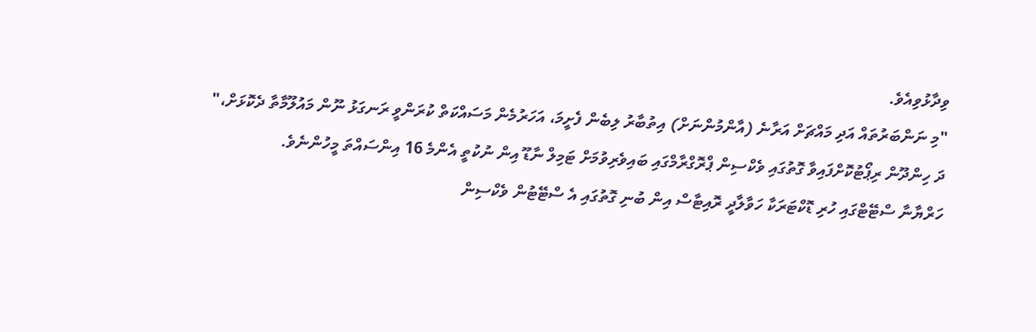ވިދާޅުވިއެވެ.
"މި ނަންބަރުތައް އަދި މައްޗަށް އަރާނެ (އާންމުންނަށް) އިތުބާރު ލިބެން ފެށީމަ، އަހަރުމެން މަސައްކަތް ކުރަންވީ ރަނގަޅު ނޫން މައުލޫމާތާ ދެކޮޅަށް،"
ދަ ހިންދޫން ރިޕޯޓުކޮށްފައިވާ ގޮތުގައި ވެކްސިން ޕްރޮގްރާމްގައި ބައިވެރިވުމަށް ޓަމިލް ނާޑޫ އިން ނުކުތީ އެންމެ 16 އިންސައްތަ މީހުންނެވެ.
ހަރްޔާނާ ސްޓޭޓްގައި ހުރި ޑޮކްޓަރަކާ ހަވާލާދީ ރޮއިޓާސް އިން ބުނި ގޮތުގައި އެ ސްޓޭޓުން ވެކްސިން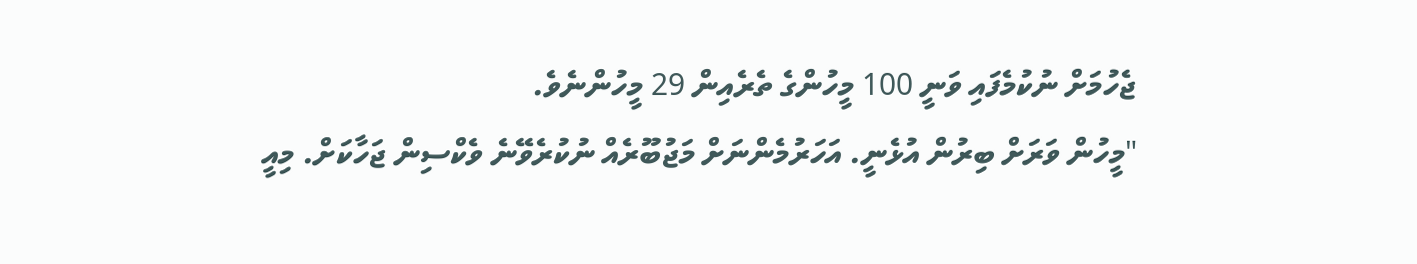ޖެހުމަށް ނުކުމެފައި ވަނީ 100 މީހުންގެ ތެރެއިން 29 މީހުންނެވެ.
"މީހުން ވަރަށް ބިރުން އުޅެނީ. އަހަރުމެންނަށް މަޖުބޫރެއް ނުކުރެވޭނެ ވެކްސިން ޖަހާކަށް. މިއީ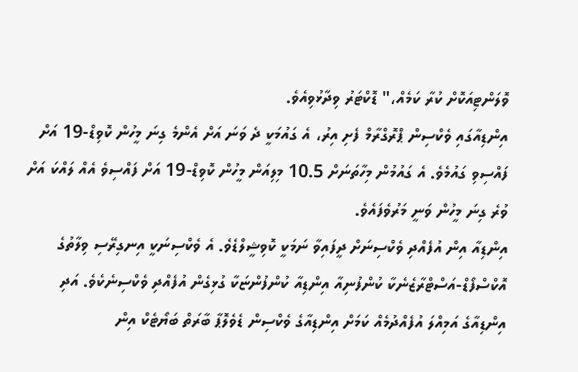ވޮލަންޓިއަކޮށް ކުރާ ކަމެއް،" ޑޮކްޓަރު ވިދާޅުވިއެވެ.
އިންޑިއާގައި ވެކްސިން ޕްރޮގްރާމް ފެށި އިރު، އެ ގައުމަކީ ދެ ވަނަ އަށް އެންމެ ގިނަ މީހުން ކޮވިޑް-19 އަށް ފައްސިވި ގައުމެވެ. އެ ގައުމުން މިހާތަނަށް 10.5 މިލިއަން މީހުން ކޮވިޑް-19 އަށް ފައްސިވެ އެއް ލައްކަ އަށް ވުރެ ގިނަ މީހުން ވަނީ މަރުވެފައެވެ.
އިންޑިއާ އިން އުފެއްދި ވެކްސިނަށް ދީފައިވާ ނަމަކީ ކޮވިޝީލްޑެވެ. އެ ވެކްސިނަކީ އިނގިރޭސި ވިލާތުގެ އޮކްސްފޯޑް-އަސްޓްރާޒެނެކާ ކުންފުނިއާ އިންޑިއާ ކުންފުންޏަކާ ގުޅިގެން އުފެއްދި ވެކްސިނެކެވެ. އަދި އިންޑިއާގެ އަމިއްލަ އުފެއްދުމެއް ކަމަށް އިންޑިއާގެ ވެކްސިން ޑެވެލޮޕާ ބާރަތް ބަޔޯޓެކް އިން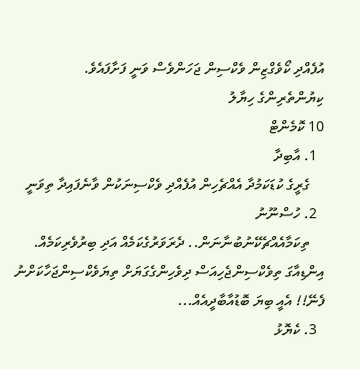އުފެއްދި ކޯވެގްޒިން ވެކްސިން ޖަހަންވެސް ވަނީ ފަށާފައެވެ.
ކިޔުންތެރިންގެ ހިޔާލު
10 ކޮމެންޓް
  1. އާބިދާ
    ގެރީގެ ކުޑަކަމުދާ އެއްޗެހިން އުފެއްދި ވެކްސިނަކުން ވާނެފައިދާ ތިވަނީ
  2. ހުސްނޫނު
    ތިކަމާއެއްޗެކޭނުބުނާނަން.. ދެރަވަރުގެކަމެއް އަދި ބިރުވެރިކަމެއް. އިންޑިއާގަ ތިވެކްސިންޖެހިއަސް ދިވެހިންގެގަޔަށް ތިޔަވެކްސިންޖަހާކަށްނު ފެނޭ!! އެއީ ބިޔަ ބޮޑުއާބާދީއެއް...
  3. ކެޔޮޅު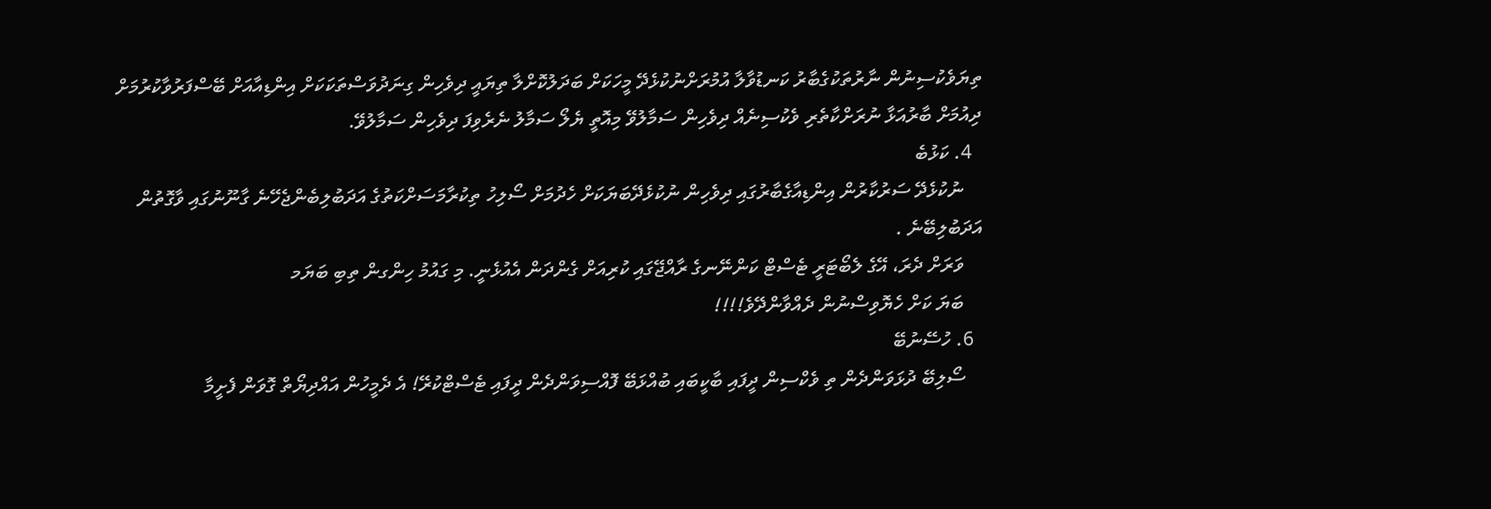ތިޔަވެކުސިނުން ނާރުތަކުގެބާރު ކަނޑުވާލާ އުމުރަށްނުކުޅެދޭ މީހަކަށް ބަދަލުކޮށްލާ ތިޔައީ ދިވެހިން ގިނަދުވަސްތަކަކަށް އިންޑިއާއަށް ބޭސްފަރުވާކުރުމަށް ދިއުމަށް ބާރުއަޅާ ނުރަށްކާތެރި ވެކުސިނެއް ދިވެހިން ސަމާލުވޭ މިއޮތީ ޔެލޯ ސަމާލު ނެރެވިފަ ދިވެހިން ސަމާލުވޭ.
  4. ކަޅުބެ
    ނުކުޅެދޭ ސަރުކާރުން އިންޑިއާގެބާރުގައި ދިވެހިން ނުކުޅެދޭބަޔަކަށް ހެދުމަށް ސޯލިހު ތިކުރާމަސަށްކަތުގެ އަދަބުލިބެންޖެހޭނެ ގާނޫނުގައި ވާގޮތުން އަދަބުލިބޭނެ .
    ވަރަށް ދެރަ، އޭގެ ލެބޯޓަރީ ޓެސްޓް ކަންނޭނގެ ރާއްޖޭގައި ކުރިއަށް ގެންދަން އެއުޅެނީ. މި ގައުމު ހިންގން ތިބި ބަޔަމ
    ބަޔަ ކަށް ހެޔޮވިސްނުން ދެއްވާންދޭވެ!!!!
  6. ހުސޭނުބޭ
    ސޯލިބޭ ދުޅަވަންދެން ތި ވެކްސިން ދީފައި ބާކީބައި ބުއްޅަބޭ ފޮއްސިވަންދެން ދީފައި ޓެސްޓްކުރޭ! އެ ދެމީހުން އައްދިޔޯތް ގޮވަން ފެށީމާ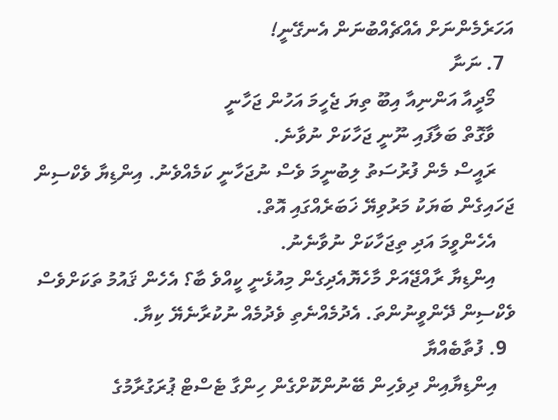އަހަރެމެންނަށް އެއްޗެއްބުނަން އެނގޭނީ!
  7. ނަނާ
    މޯދީއާ އަންނިއާ އިބޫ ތިޔަ ޖެހީމަ އަހުން ޖަހާނީ
    ވާގޮތް ބަލާފައި ނޫނީ ޖަހާކަށް ނުވާނެ.
    ރައީސް މެން ފުރުސަތު ލިބުނީމަ ވެސް ނުޖަހާނީ ކަމެއްވެނު. އިންޑިޔާ ވެކްސިން ޖަހައިގެން ބަޔަކު މަރުވިޔޭ ޚަބަރެއްގައި އޮތް.
    އެހެންވީމަ އަދި ތިޖަހާކަށް ނުވާނެނު.
    އިންޑިޔާ ރާއްޖޭއަށް މާހެޔޮއެދިގެން މިއުޅެނީ ކީއްވެ ބާ؟ އެހެން ޤައުމު ތަކަށްވެސް ވެކްސިން ދޭންވީނުންތަ. އެދުމެއްނެތި ވެދުމެއް ނުކުރާނެޔޭ ކިޔާ.
  9. ފުތާބެއްޔާ
    އިންޑިޔާއިން ދިވެހިން ބޭނުންކޮށްގެން ހިންގާ ޓެސްޓް ޕުރަގުރާމުގެ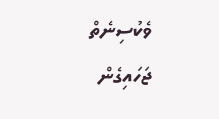ވެކުސިނެތް ޖަހައިގެން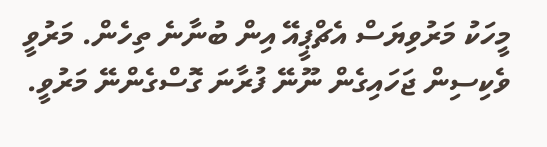މީހަކު މަރުވިޔަސް އެޗްޕީއޭ އިން ބުނާނެ ތިހެން. މަރުވީ ވެކިސިން ޖަހައިގެން ނޫނޭ ފުރާނަ ގޮސްގެންނޭ މަރުވީ.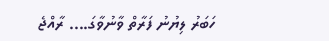ހަބަރު ލިޔުނު ފަރާތް ވާނުވާގަ.... ރާއްޖެ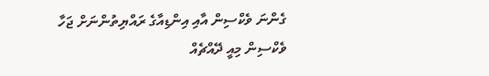ގެންނަ ވެކްސިން އާއި އިންޑިއާގެ ރައްޔިތުންނަށް ޖަހާ ވެކްސިން މިއީ ދޭއްޗެއް